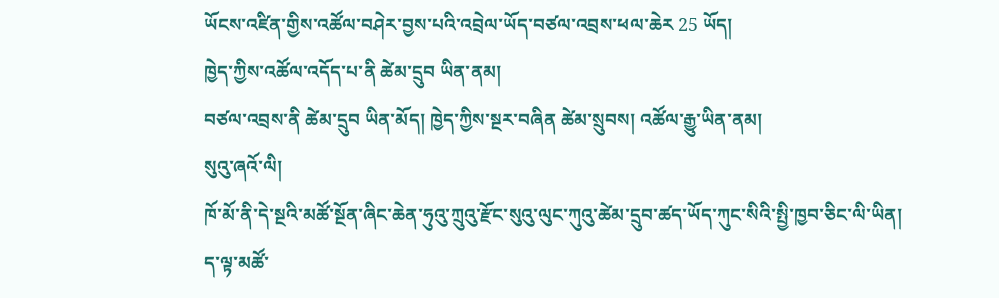ཡོངས་འཛིན་གྱིས་འཚོལ་བཤེར་བྱས་པའི་འབྲེལ་ཡོད་བཙལ་འབྲས་ཕལ་ཆེར 25 ཡོད།
ཁྱེད་ཀྱིས་འཚོལ་འདོད་པ་ནི ཚེམ་དྲུབ ཡིན་ནམ།
བཙལ་འབྲས་ནི ཚེམ་དྲུབ ཡིན་མོད། ཁྱེད་ཀྱིས་སྔར་བཞིན ཚེམ་སྲུབས། འཚོལ་རྒྱུ་ཡིན་ནམ།
སུའུ་ཞའོ་ལི།
ཁོ་མོ་ནི་དེ་སྔའི་མཚོ་སྔོན་ཞིང་ཆེན་ཧུའུ་ཀྲུའུ་རྫོང་སུའུ་ལུང་ཀུའུ་ཚེམ་དྲུབ་ཚད་ཡོད་ཀུང་སིའི་སྤྱི་ཁྱབ་ཅིང་ལི་ཡིན། ད་ལྟ་མཚོ་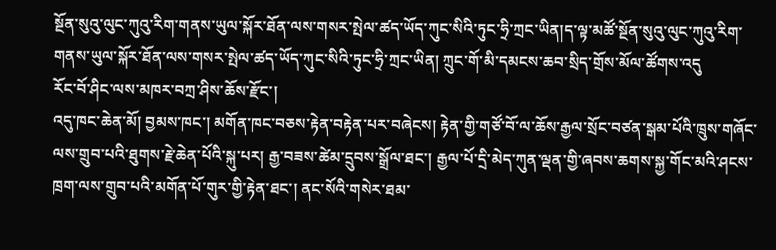སྔོན་སུའུ་ལུང་ཀུའུ་རིག་གནས་ཡུལ་སྐོར་ཐོན་ལས་གསར་སྤེལ་ཚད་ཡོད་ཀུང་སིའི་ཏུང་ཧྲི་ཀྲང་ཡིན།ད་ལྟ་མཚོ་སྔོན་སུའུ་ལུང་ཀུའུ་རིག་གནས་ཡུལ་སྐོར་ཐོན་ལས་གསར་སྤེལ་ཚད་ཡོད་ཀུང་སིའི་ཏུང་ཧྲི་ཀྲང་ཡིན། ཀྲུང་གོ་མི་དམངས་ཆབ་སྲིད་གྲོས་མོལ་ཚོགས་འདུ
རོང་བོ་ཤིང་ལས་མཁར་བཀྲ་ཤིས་ཆོས་རྫོང་།
འདུ་ཁང་ཆེན་མོ། བྱམས་ཁང་། མགོན་ཁང་བཅས་རྟེན་བརྟེན་པར་བཞེངས། རྟེན་གྱི་གཙོ་བོ་ལ་ཆོས་རྒྱལ་སྲོང་བཙན་སྒམ་པོའི་ཁྲུས་གཞོང་ལས་གྲུབ་པའི་ཐུགས་རྗེ་ཆེན་པོའི་སྐུ་པར། རྒྱ་བཟས་ཚེམ་དྲུབས་སྒྲོལ་ཐང་། རྒྱལ་པོ་དྲི་མེད་ཀུན་ལྡན་གྱི་ཞབས་ཆགས་སྐྱ་གོང་མའི་ཤངས་ཁྲག་ལས་གྲུབ་པའི་མགོན་པོ་གུར་གྱི་རྟེན་ཐང་། ནང་སོའི་གསེར་ཐམ་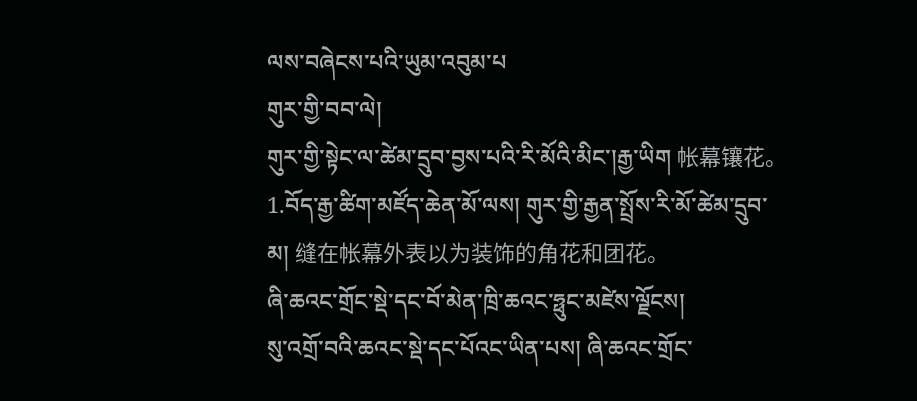ལས་བཞེངས་པའི་ཡུམ་འབུམ་པ
གུར་གྱི་བབ་ལེ།
གུར་གྱི་སྟེང་ལ་ཚེམ་དྲུབ་བྱས་པའི་རི་མོའི་མིང་།རྒྱ་ཡིག 帐幕镶花。 1.བོད་རྒྱ་ཚིག་མཛོད་ཆེན་མོ་ལས། གུར་གྱི་རྒྱན་སྤྲོས་རི་མོ་ཚེམ་དྲུབ་མ། 缝在帐幕外表以为装饰的角花和团花。
ཞི་ཆའང་གྲོང་སྡེ་དང་བོ་མེན་ཁྲི་ཆའང་ཧྥུང་མཛེས་ལྗོངས།
སུ་འགྲོ་བའི་ཆའང་སྡེ་དང་པོའང་ཡིན་པས། ཞི་ཆའང་གྲོང་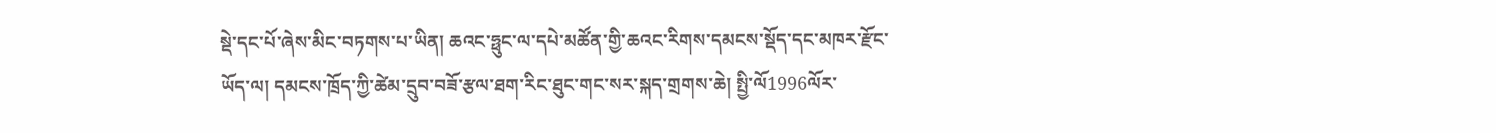སྡེ་དང་པོ་ཞེས་མིང་བཏགས་པ་ཡིན། ཆའང་ཧྥུང་ལ་དཔེ་མཚོན་གྱི་ཆའང་རིགས་དམངས་སྡོད་དང་མཁར་རྫོང་ཡོད་ལ། དམངས་ཁྲོད་ཀྱི་ཚེམ་དྲུབ་བཟོ་རྩལ་ཐག་རིང་ཐུང་གང་སར་སྐད་གྲགས་ཆེ། སྤྱི་ལོ1996ལོར་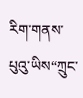རིག་གནས་པུའུ་ཡིས“ཀྲུང་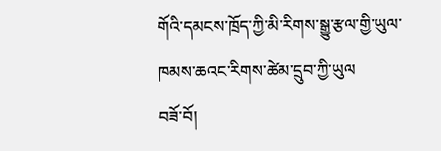གོའི་དམངས་ཁྲོད་ཀྱི་མི་རིགས་སྒྱུ་རྩལ་གྱི་ཡུལ་ཁམས་ཆའང་རིགས་ཚེམ་དྲུབ་ཀྱི་ཡུལ
བཟོ་བོ།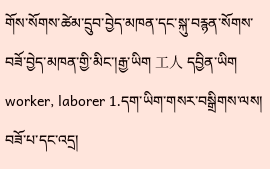གོས་སོགས་ཚེམ་དྲུབ་བྱེད་མཁན་དང་སྐུ་བརྙན་སོགས་བཟོ་བྱེད་མཁན་གྱི་མིང་།རྒྱ་ཡིག 工人 དབྱིན་ཡིག worker, laborer 1.དག་ཡིག་གསར་བསྒྲིགས་ལས། བཟོ་པ་དང་འདྲ།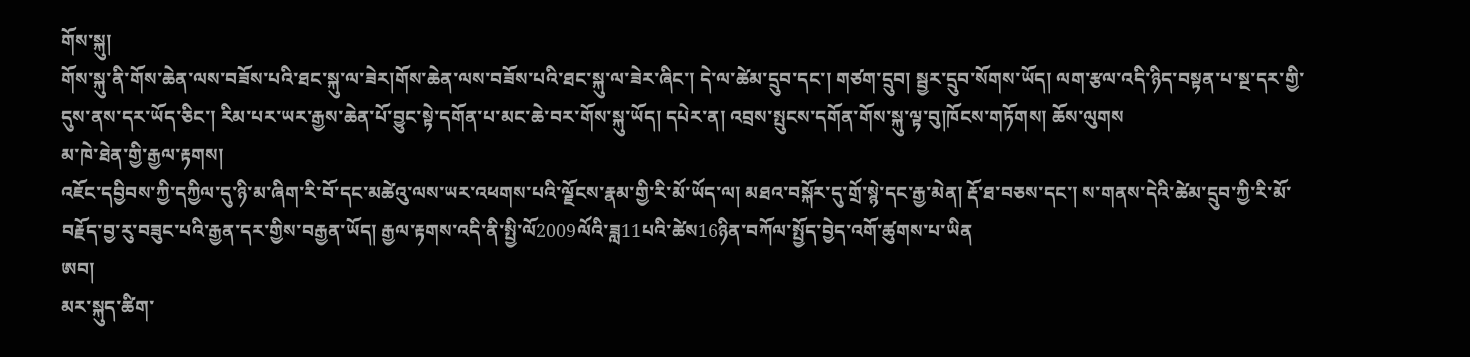གོས་སྐུ།
གོས་སྐུ་ནི་གོས་ཆེན་ལས་བཟོས་པའི་ཐང་སྐུ་ལ་ཟེར།གོས་ཆེན་ལས་བཟོས་པའི་ཐང་སྐུ་ལ་ཟེར་ཞིང་། དེ་ལ་ཚེམ་དྲུབ་དང་། གཙག་དྲུབ། སྦྱར་དྲུབ་སོགས་ཡོད། ལག་རྩལ་འདི་ཉིད་བསྟན་པ་སྔ་དར་གྱི་དུས་ནས་དར་ཡོད་ཅིང་། རིམ་པར་ཡར་རྒྱས་ཆེན་པོ་བྱུང་སྟེ་དགོན་པ་མང་ཆེ་བར་གོས་སྐུ་ཡོད། དཔེར་ན། འབྲས་སྤུངས་དགོན་གོས་སྐུ་ལྟ་བུ།ཁོངས་གཏོགས། ཆོས་ལུགས
མ་ཁེ་ཐེན་གྱི་རྒྱལ་རྟགས།
འཇོང་དབྱིབས་ཀྱི་དཀྱིལ་དུ་ཉི་མ་ཞིག་རི་བོ་དང་མཚེའུ་ལས་ཡར་འཕགས་པའི་ལྗོངས་རྣམ་གྱི་རི་མོ་ཡོད་ལ། མཐའ་བསྐོར་དུ་གྲོ་སྙེ་དང་རྒྱ་མེན། རྡོ་ཐ་བཅས་དང་། ས་གནས་དེའི་ཚེམ་དྲུབ་ཀྱི་རི་མོ་བརྗོད་བྱ་རུ་བཟུང་པའི་རྒྱན་དར་གྱིས་བརྒྱན་ཡོད། རྒྱལ་རྟགས་འདི་ནི་སྤྱི་ལོ2009ལོའི་ཟླ11པའི་ཚེས16ཉིན་བཀོལ་སྤྱོད་བྱེད་འགོ་ཚུགས་པ་ཡིན
ཨབ།
མར་སྐུད་ཚིག་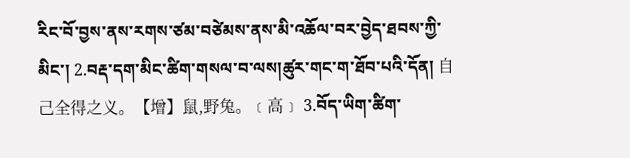རིང་བོ་བྱས་ནས་རགས་ཙམ་བཙེམས་ནས་མི་འཆོལ་བར་བྱེད་ཐབས་ཀྱི་མིང་། 2.བརྡ་དག་མིང་ཚིག་གསལ་བ་ལས།ཚུར་གང་ག་ཐོབ་པའི་དོན། 自己全得之义。【增】鼠,野兔。﹝高﹞ 3.བོད་ཡིག་ཚིག་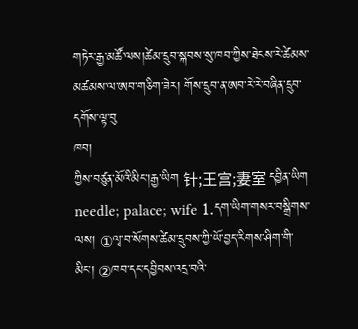གཏེར་རྒྱ་མཚོ་ལས།ཚེམ་དྲུབ་སྐབས་སུ་ཁབ་ཀྱིས་ཐེངས་རེ་ཚེམས་མཚམས་ལ་ཨབ་གཅིག་ཟེར། གོས་དྲུབ་ན་ཨབ་རེ་རེ་བཞིན་དྲུབ་དགོས་ལྟ་བུ
ཁབ།
ཀྱིས་བཙུན་མོའི་མིང་།རྒྱ་ཡིག 针;王宫;妻室 དབྱིན་ཡིག needle; palace; wife 1.དག་ཡིག་གསར་བསྒྲིགས་ལས། ①ལྭ་བ་སོགས་ཚེམ་དྲུབས་ཀྱི་ཡོ་བྱད་རིགས་ཤིག་གི་མིང་། ②ཁབ་དང་དབྱིབས་འདྲ་བའི་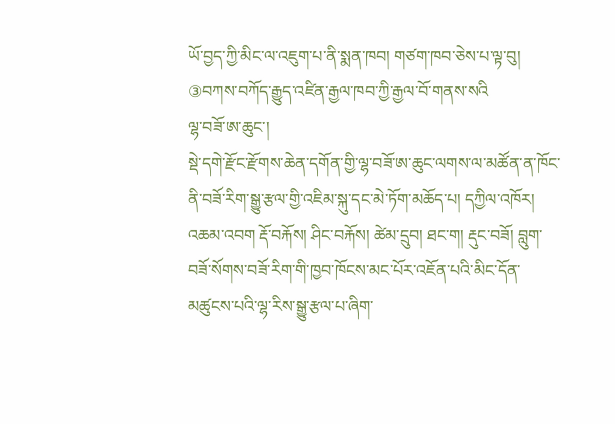ཡོ་བྱད་ཀྱི་མིང་ལ་འཇུག་པ་ནི་སྨན་ཁབ། གཙག་ཁབ་ཅེས་པ་ལྟ་བུ། ③བཀས་བཀོད་རྒྱུད་འཛིན་རྒྱལ་ཁབ་ཀྱི་རྒྱལ་བོ་གནས་སའི
ལྷ་བཟོ་ཨ་ཆུང་།
སྡེ་དགེ་རྫོང་རྫོགས་ཆེན་དགོན་གྱི་ལྷ་བཟོ་ཨ་ཆུང་ལགས་ལ་མཚོན་ན་ཁོང་ནི་བཟོ་རིག་སྒྱུ་རྩལ་གྱི་འཇིམ་སྐུ་དང་མེ་ཏོག་མཆོད་པ། དཀྱིལ་འཁོར། འཆམ་འབག རྡོ་བརྐོས། ཤིང་བརྐོས། ཚེམ་དྲུབ། ཐང་ག། རྡུང་བཟོ། བླུག་བཟོ་སོགས་བཟོ་རིག་གི་ཁྱབ་ཁོངས་མང་པོར་འཇོན་པའི་མིང་དོན་མཚུངས་པའི་ལྷ་རིས་སྒྱུ་རྩལ་པ་ཞིག་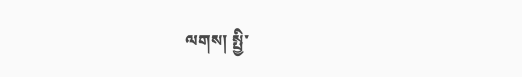ལགས། སྤྱི་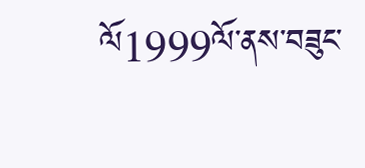ལོ1999ལོ་ནས་བཟུང་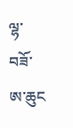ལྷ་བཟོ་ཨ་ཆུང